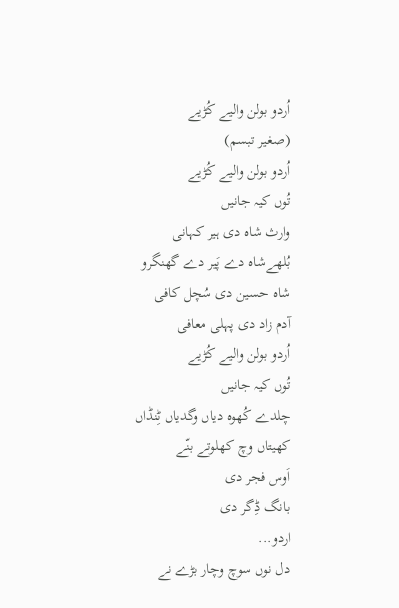اُردو بولن والیے کُڑیے
(صغیر تبسم)
اُردو بولن والیے کُڑیے
تُوں کیہ جانیں
وارث شاہ دی ہیر کہانی
بُلھےشاہ دے پَیر دے گھنگرو
شاہ حسین دی سُچل کافی
آدم زاد دی پہلی معافی
اُردو بولن والیے کُڑیے
تُوں کیہ جانیں
چلدے کُھوہ دیاں وگدیاں ٹِنڈاں
کھیتاں وچ کھلوتے بنّے
اَوس فجر دی
بانگ ڈِگر دی
اردو...
دل نوں سوچ وچار بڑے نے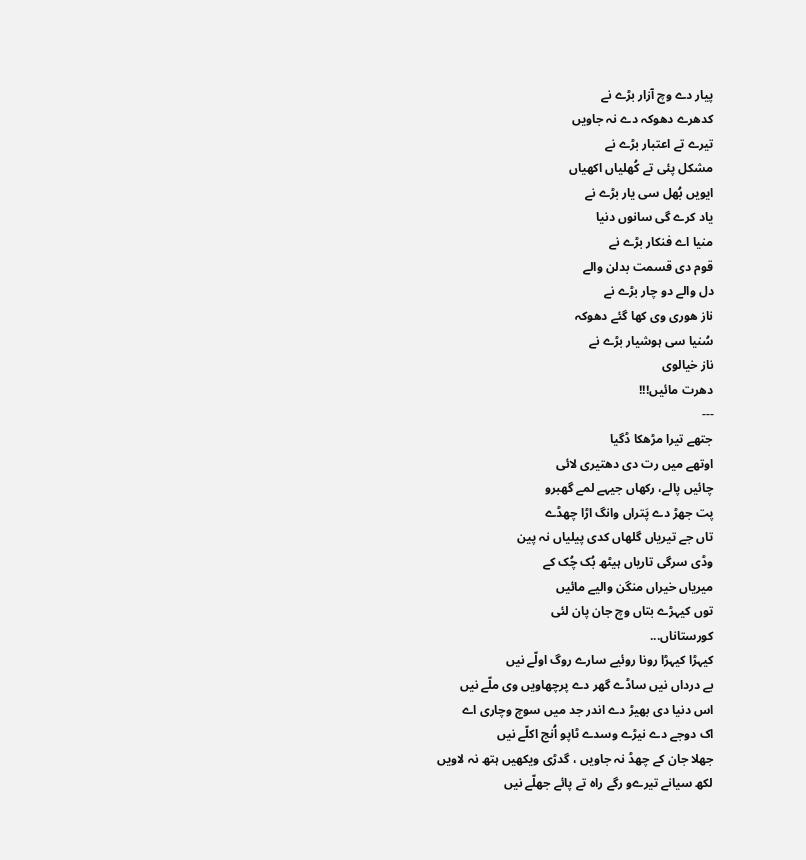پیار دے وچ آزار بڑے نے
کدھرے دھوکہ دے نہ جاویں
تیرے تے اعتبار بڑے نے
مشکل پئی تے کُھلیاں اکھیاں
ایویں بُھل سی یار بڑے نے
یاد کرے گی سانوں دنیا
منیا اے فنکار بڑے نے
قوم دی قسمت بدلن والے
دل والے دو چار بڑے نے
ناز ھوری وی کھا گئے دھوکہ
سُنیا سی ہوشیار بڑے نے
ناز خیالوی
دھرت مائیں!!!
---
جتھے تیرا مڑھکا ڈگیا
اوتھے میں رت دی دھتیری لائی
چائیں پالے، رکھاں جیہے لمے گھبرو
پت جھڑ دے پَتراں وانگ اڑا چھڈے
تاں جے تیریاں گلھاں کدی پیلیاں نہ پین
وڈی سرگی تاریاں ہیٹھ بُک چُک کے
میریاں خیراں منگن والیے مائیں
توں کیہڑے بتاں وچ جان پان لئی
کورستاناں...
کیہڑا کیہڑا رونا روئیے سارے روگ اولّے نیں
بے درداں نیں ساڈے گھر دے پرچھاویں وی ملّے نیں
اس دنیا دی بھیڑ دے اندر جد میں سوچ وچاری اے
اک دوجے دے نیڑے وسدے ٹاپو اُنج اکلّے نیں
جھلا جان کے چھڈ نہ جاویں ، گدڑی ویکھیں ہتھ نہ لاویں
لکھ سیانے تیرےو رگے راہ تے پائے جھلّے نیں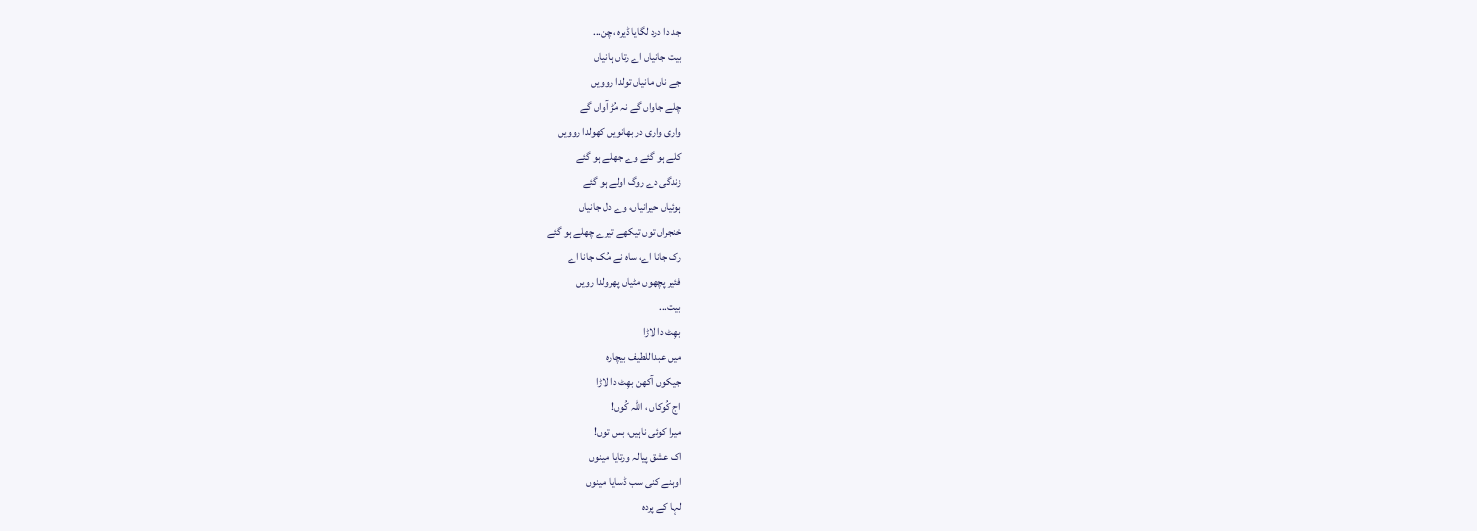جد دا درد لگایا ڈیرہ ،چن...
بیت جانیاں اے رتاں ہانیاں
جے ناں مانیاں تولدا روویں
چلے جاواں گے نہ مُڑ آواں گے
واری واری در بھانویں کھولدا روویں
کلے ہو گئے وے جھلے ہو گئے
زندگی دے روگ اولے ہو گئے
ہوئیاں حیرانیاں، وے دل جانیاں
خنجراں توں تیکھے تیرے چھلے ہو گئے
رک جانا اے، ساہ نے مُک جانا اے
فئیر پچھوں مٹیاں پھرولدا رویں
بیت...
بھِٹ دا لاڑا
میں عبداللطیف بیچارہ
جیکوں آکھن بھِٹ دا لاڑا
اج کُوکاں ، اللہ کُوں!
میرا کوئی ناہیں، بس توں!
اک عشق پیالہ ورتایا مینوں
اوہنے کنی سب ڈسایا مینوں
لہا کے پردہ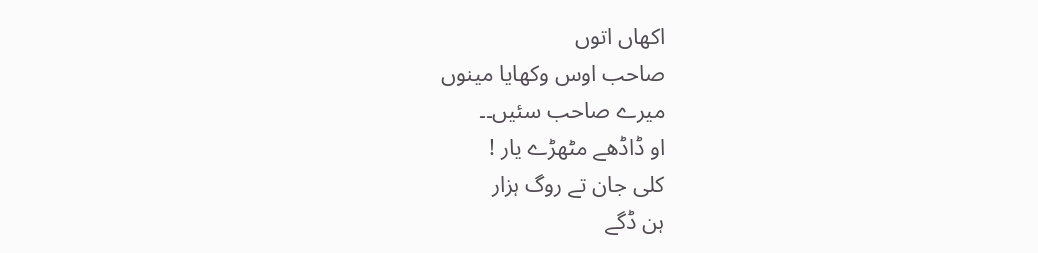اکھاں اتوں
صاحب اوس وکھایا مینوں
میرے صاحب سئیں۔۔
او ڈاڈھے مٹھڑے یار !
کلی جان تے روگ ہزار
ہن ڈگے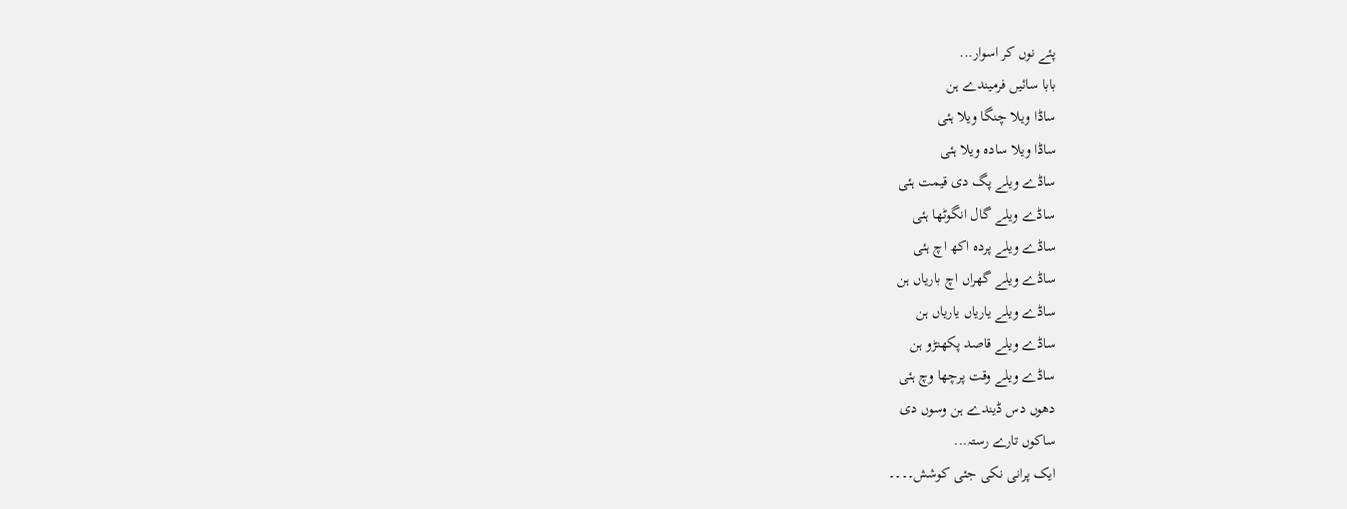پئے نوں کر اسوار...
بابا سائیں فرمیندے ہن
ساڈا ویلا چنگا ویلا ہئی
ساڈا ویلا سادہ ویلا ہئی
ساڈے ویلے پگ دی قیمت ہئی
ساڈے ویلے گال انگوٹھا ہئی
ساڈے ویلے پردہ اکھ اچ ہئی
ساڈے ویلے گھراں اچ باریاں ہن
ساڈے ویلے یاریاں یاریاں ہن
ساڈے ویلے قاصد پکھنڑو ہن
ساڈے ویلے وقت پرچھا وچ ہئی
دھوں دس ڈیندے ہن وسوں دی
ساکوں تارے رستہ...
ایک پرانی نکی جئی کوشش۔۔۔۔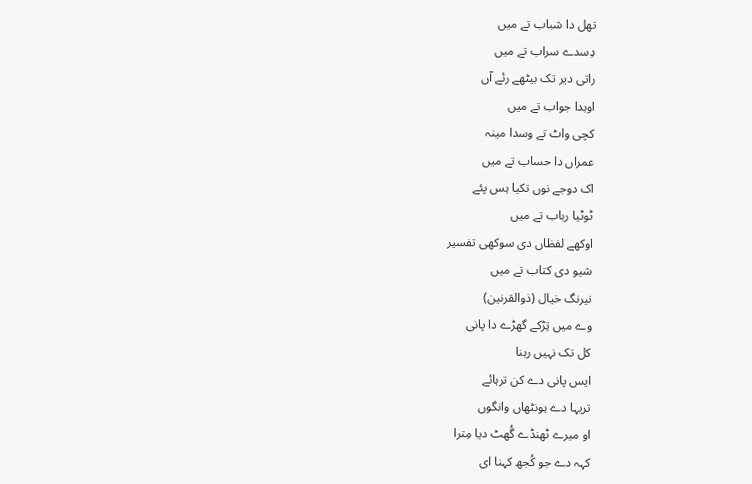تھل دا شباب تے میں
دِسدے سراب تے میں
راتی دیر تک بیٹھے رئے آں
اوہدا جواب تے میں
کچی واٹ تے وسدا مینہ
عمراں دا حساب تے میں
اک دوجے نوں تکیا ہس پئے
ٹوٹیا رباب تے میں
اوکھے لفظاں دی سوکھی تفسیر
شیو دی کتاب تے میں
نیرنگ خیال (ذوالقرنین)
وے میں تِڑکے گھڑے دا پانی
کل تک نہیں رہنا
ایس پانی دے کن ترہائے
تریہا دے ہونٹھاں وانگوں
او میرے ٹھنڈے گُھٹ دیا مِترا
کہہ دے جو کُجھ کہنا ای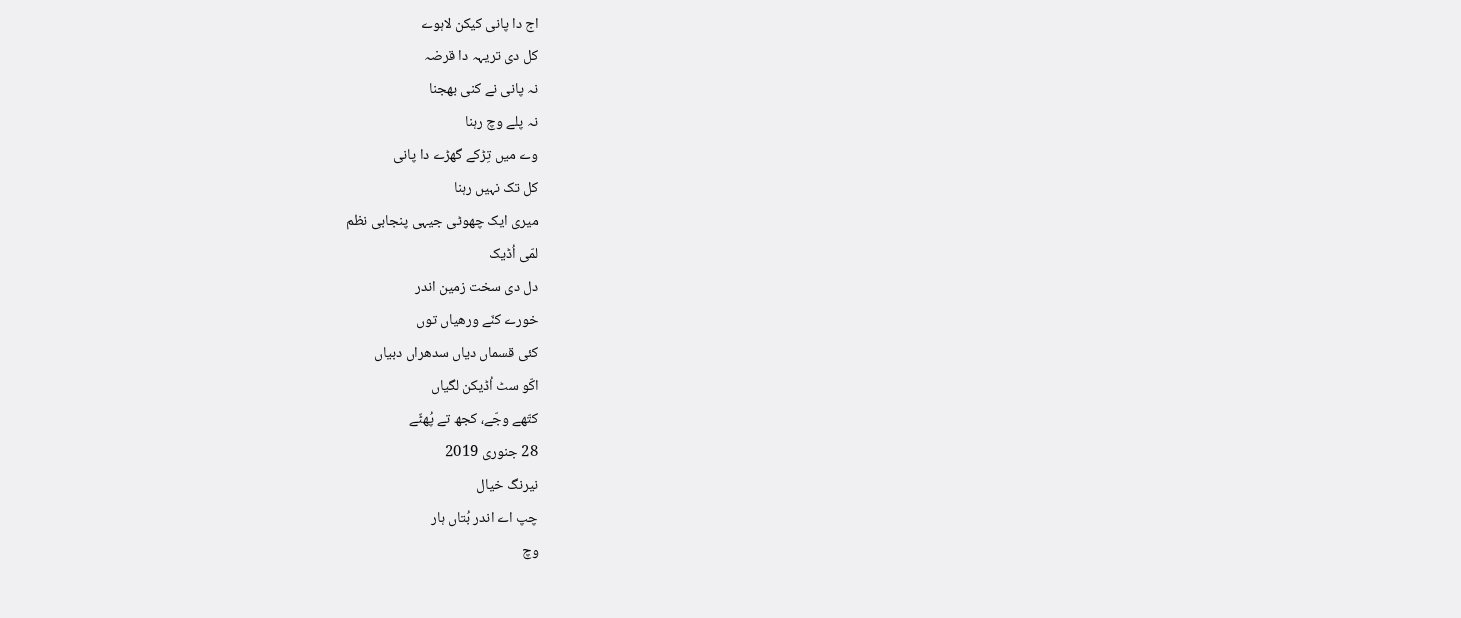اج دا پانی کیکن لاہوے
کل دی تریہہ دا قرضہ
نہ پانی نے کنی بھجنا
نہ پلے وچ رہنا
وے میں تِڑکے گھڑے دا پانی
کل تک نہیں رہنا
میری ایک چھوٹی جیہی پنجابی نظم
لمّی اُڈیک
دل دی سخت زمین اندر
خورے کنّے ورھیاں توں
کئی قسماں دیاں سدھراں دبیاں
اکّو سٹ اُڈیکن لگیاں
کتّھے وجّے، کجھ تے پُھٹّے
28 جنوری 2019
نیرنگ خیال
چپ اے اندر بُتاں ہار
وچ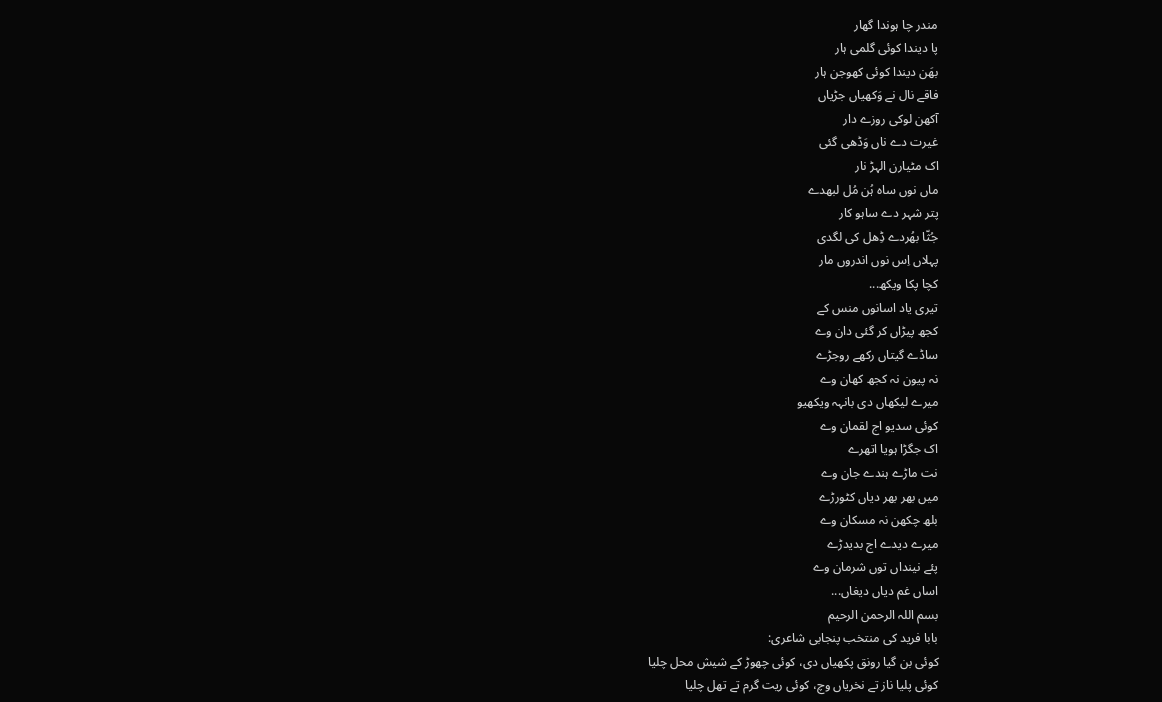مندر چا ہوندا گھار
پا دیندا کوئی گلمی ہار
بھَن دیندا کوئی کھوجن ہار
فاقے نال نے وَکھیاں جڑیاں
آکھن لوکی روزے دار
غیرت دے ناں وَڈھی گئی
اک مٹیارن الہڑ نار
ماں نوں ساہ ہُن مُل لبھدے
پتر شہر دے ساہو کار
جُثّا بھُردے ڈِھل کی لگدی
پہلاں اِس نوں اندروں مار
کچا پکا ویکھ...
تیری یاد اسانوں منس کے
کجھ پیڑاں کر گئی دان وے
ساڈے گیتاں رکھے روجڑے
نہ پیون نہ کجھ کھان وے
میرے لیکھاں دی بانہہ ویکھیو
کوئی سدیو اج لقمان وے
اک جگڑا ہویا اتھرے
نت ماڑے ہندے جان وے
میں بھر بھر دیاں کٹورڑے
بلھ چکھن نہ مسکان وے
میرے دیدے اج بدیدڑے
پئے نینداں توں شرمان وے
اساں غم دیاں دیغاں...
بسم اللہ الرحمن الرحیم
بابا فرید کی منتخب پنجابی شاعری:
کوئی بن گیا رونق پکھیاں دی، کوئی چھوڑ کے شیش محل چلیا
کوئی پلیا ناز تے نخریاں وچ، کوئی ریت گرم تے تھل چلیا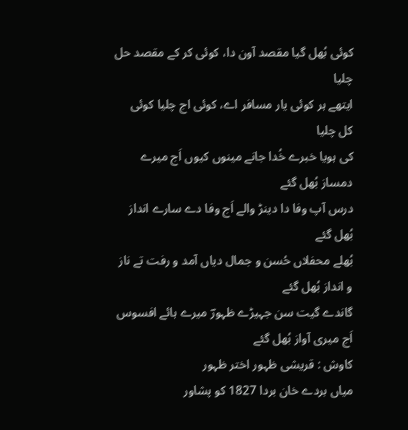کوئی بُھل گیا مقصد آون دا، کوئی کر کے مقصد حل چلیا
ایتھے ہر کوئی یار مسافر اے، کوئی اج چلیا کوئی کل چلیا
کی ہویا خبرے خُدا جانے مینوں کیوں اَج میرے دمساز بُھل گئے
درس آپ وفا دا دینڑ والے اَج وفا دے سارے انداز بُھل گئے
بُھلے محفلاں حُسن و جمال دیاں آمد و رفت تے ناز و انداز بُھل گئے
گاندے گیت سن جہیڑے ظہورؔ میرے ہائے افسوس اَج میری آواز بُھل گئے
کاوش : قریشی ظہور اختر ظہور
میاں بردے خان بردا 1827 کو پشاور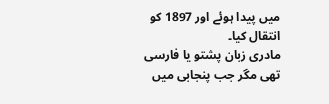میں پیدا ہوئے اور 1897 کو انتقال کیا۔
مادری زبان پشتو یا فارسی تھی مگر جب پنجابی میں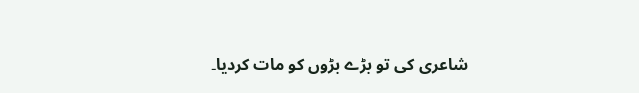شاعری کی تو بڑے بڑوں کو مات کردیا۔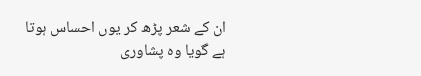ان کے شعر پڑھ کر یوں احساس ہوتا ہے گویا وہ پشاوری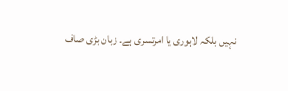نہیں بلکہ لاہوری یا امرتسری ہے۔ زبان بڑی صاف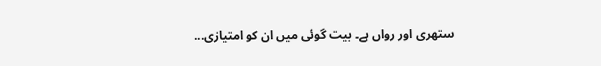ستھری اور رواں ہے۔ بیت گوئی میں ان کو امتیازی...